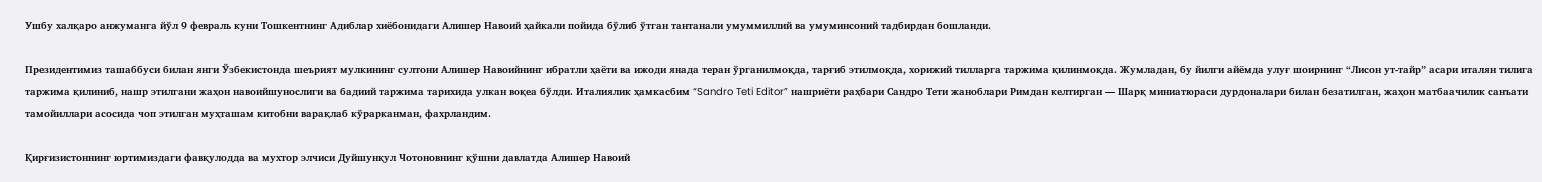Ушбу халқаро анжуманга йўл 9 февраль куни Тошкентнинг Адиблар хиёбонидаги Алишер Навоий ҳайкали пойида бўлиб ўтган тантанали умуммиллий ва умуминсоний тадбирдан бошланди.

Президентимиз ташаббуси билан янги Ўзбекистонда шеърият мулкининг султони Алишер Навоийнинг ибратли ҳаёти ва ижоди янада теран ўрганилмоқда, тарғиб этилмоқда, хорижий тилларга таржима қилинмоқда. Жумладан, бу йилги айёмда улуғ шоирнинг “Лисон ут-тайр” асари италян тилига таржима қилиниб, нашр этилгани жаҳон навоийшунослиги ва бадиий таржима тарихида улкан воқеа бўлди. Италиялик ҳамкасбим “Sandro Teti Editor” нашриёти раҳбари Сандро Тети жаноблари Римдан келтирган — Шарқ миниатюраси дурдоналари билан безатилган, жаҳон матбаачилик санъати тамойиллари асосида чоп этилган муҳташам китобни варақлаб кўрарканман, фахрландим.

Қирғизистоннинг юртимиздаги фавқулодда ва мухтор элчиси Дуйшунқул Чотоновнинг қўшни давлатда Алишер Навоий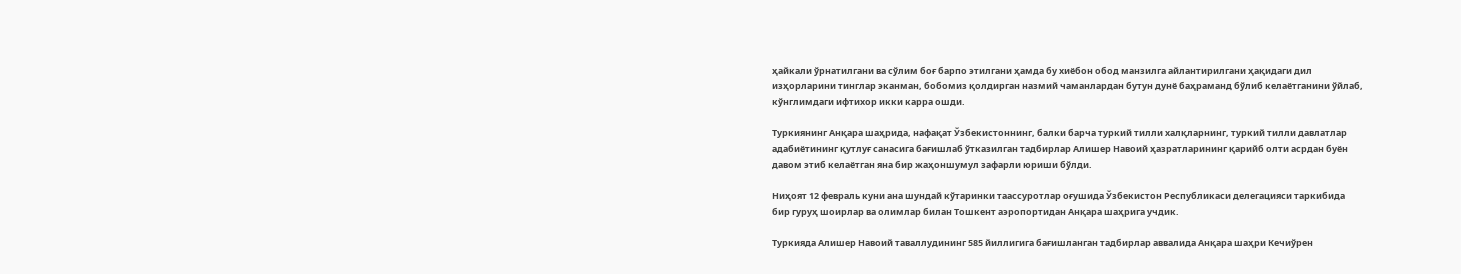ҳайкали ўрнатилгани ва сўлим боғ барпо этилгани ҳамда бу хиёбон обод манзилга айлантирилгани ҳақидаги дил изҳорларини тинглар эканман, бобомиз қолдирган назмий чаманлардан бутун дунё баҳраманд бўлиб келаётганини ўйлаб, кўнглимдаги ифтихор икки карра ошди.

Туркиянинг Анқара шаҳрида, нафақат Ўзбекистоннинг, балки барча туркий тилли халқларнинг, туркий тилли давлатлар адабиётининг қутлуғ санасига бағишлаб ўтказилган тадбирлар Алишер Навоий ҳазратларининг қарийб олти асрдан буён давом этиб келаётган яна бир жаҳоншумул зафарли юриши бўлди.

Ниҳоят 12 февраль куни ана шундай кўтаринки таассуротлар оғушида Ўзбекистон Республикаси делегацияси таркибида бир гуруҳ шоирлар ва олимлар билан Тошкент аэропортидан Анқара шаҳрига учдик.

Туркияда Алишер Навоий таваллудининг 585 йиллигига бағишланган тадбирлар аввалида Анқара шаҳри Кечиўрен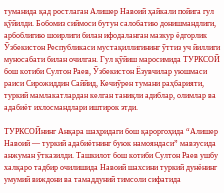туманида қад ростлаган Алишер Навоий ҳайкали пойига гул қўйилди. Бобомиз сиймоси бутун салобатию донишмандлиги, арбоблигию шоирлиги билан ифодаланган мазкур ёдгорлик Ўзбекистон Республикаси мустақиллигининг ўттиз уч йиллиги муносабати билан очилган. Гул қўйиш маросимида ТУРКСОЙ бош котиби Султон Раев, Ўзбекистон Ёзувчилар уюшмаси раиси Сирожиддин Саййид, Кечиўрен тумани раҳбарияти, туркий мамлакатлардан келган таниқли адиблар, олимлар ва адабиёт ихлосмандлари иштирок этди.

ТУРКСОЙнинг Анқара шаҳридаги бош қароргоҳида “Алишер Навоий — туркий адабиётнинг буюк намояндаси” мавзусида анжуман ўтказилди. Ташкилот бош котиби Султон Раев ушбу халқаро тадбир очилишида Навоий шахсини туркий дунёнинг умумий виждони ва тамаддуний тимсоли сифатида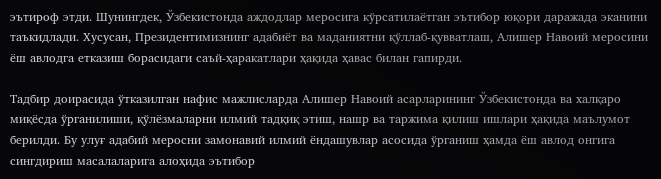эътироф этди. Шунингдек, Ўзбекистонда аждодлар меросига кўрсатилаётган эътибор юқори даражада эканини таъкидлади. Хусусан, Президентимизнинг адабиёт ва маданиятни қўллаб-қувватлаш, Алишер Навоий меросини ёш авлодга етказиш борасидаги саъй-ҳаракатлари ҳақида ҳавас билан гапирди.

Тадбир доирасида ўтказилган нафис мажлисларда Алишер Навоий асарларининг Ўзбекистонда ва халқаро миқёсда ўрганилиши, қўлёзмаларни илмий тадқиқ этиш, нашр ва таржима қилиш ишлари ҳақида маълумот берилди. Бу улуғ адабий меросни замонавий илмий ёндашувлар асосида ўрганиш ҳамда ёш авлод онгига сингдириш масалаларига алоҳида эътибор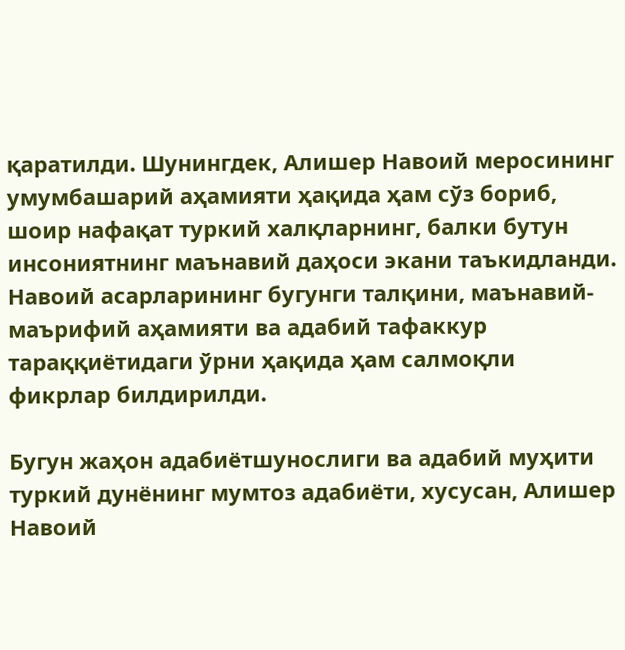қаратилди. Шунингдек, Алишер Навоий меросининг умумбашарий аҳамияти ҳақида ҳам сўз бориб, шоир нафақат туркий халқларнинг, балки бутун инсониятнинг маънавий даҳоси экани таъкидланди. Навоий асарларининг бугунги талқини, маънавий-маърифий аҳамияти ва адабий тафаккур тараққиётидаги ўрни ҳақида ҳам салмоқли фикрлар билдирилди.

Бугун жаҳон адабиётшунослиги ва адабий муҳити туркий дунёнинг мумтоз адабиёти, хусусан, Алишер Навоий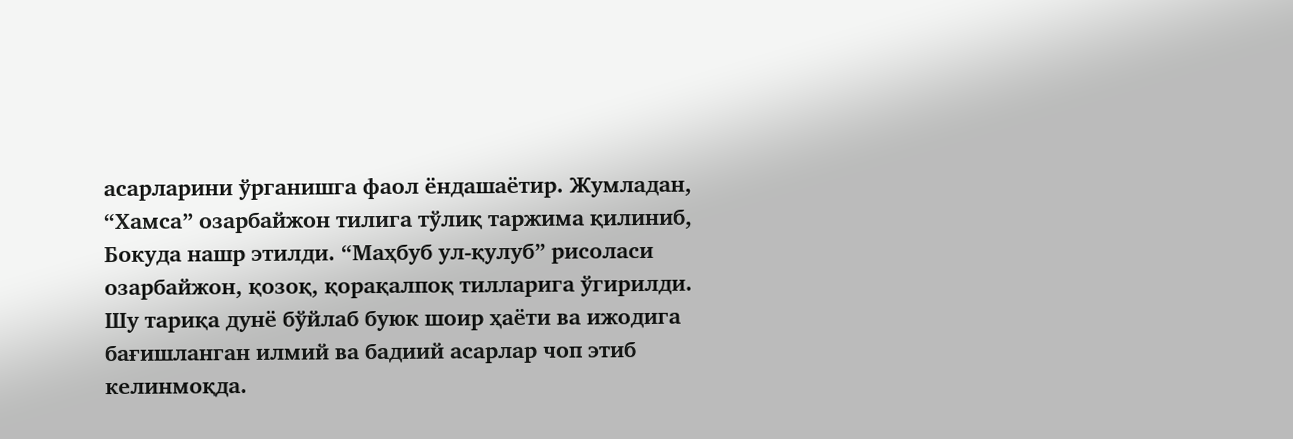асарларини ўрганишга фаол ёндашаётир. Жумладан, “Хамса” озарбайжон тилига тўлиқ таржима қилиниб, Бокуда нашр этилди. “Маҳбуб ул-қулуб” рисоласи озарбайжон, қозоқ, қорақалпоқ тилларига ўгирилди. Шу тариқа дунё бўйлаб буюк шоир ҳаёти ва ижодига бағишланган илмий ва бадиий асарлар чоп этиб келинмоқда.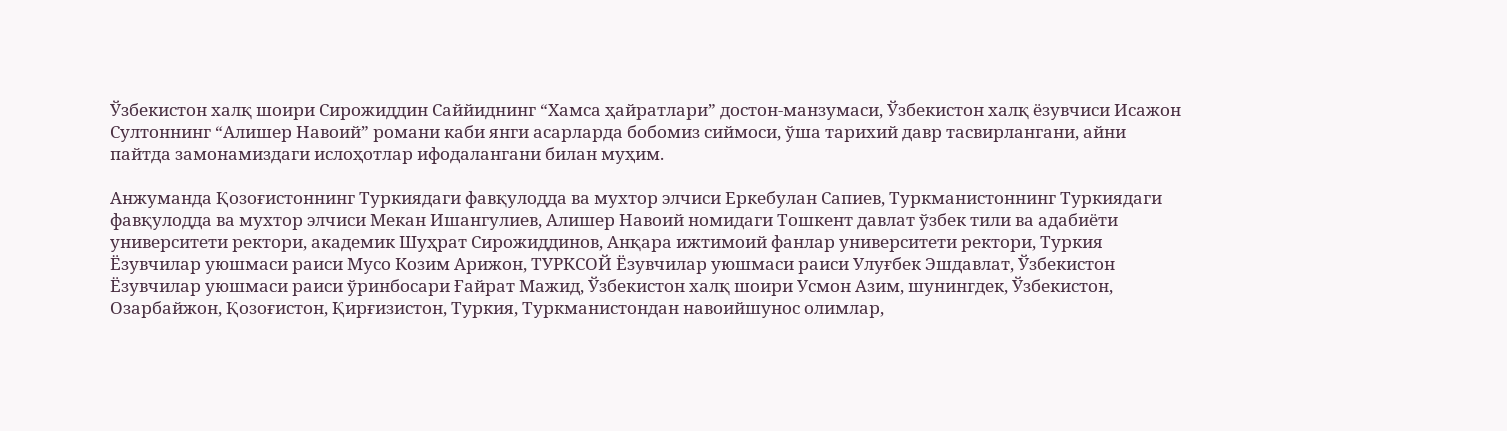Ўзбекистон халқ шоири Сирожиддин Саййиднинг “Хамса ҳайратлари” достон-манзумаси, Ўзбекистон халқ ёзувчиси Исажон Султоннинг “Алишер Навоий” романи каби янги асарларда бобомиз сиймоси, ўша тарихий давр тасвирлангани, айни пайтда замонамиздаги ислоҳотлар ифодалангани билан муҳим.

Анжуманда Қозоғистоннинг Туркиядаги фавқулодда ва мухтор элчиси Еркебулан Сапиев, Туркманистоннинг Туркиядаги фавқулодда ва мухтор элчиси Мекан Ишангулиев, Алишер Навоий номидаги Тошкент давлат ўзбек тили ва адабиёти университети ректори, академик Шуҳрат Сирожиддинов, Анқара ижтимоий фанлар университети ректори, Туркия Ёзувчилар уюшмаси раиси Мусо Козим Арижон, ТУРКСОЙ Ёзувчилар уюшмаси раиси Улуғбек Эшдавлат, Ўзбекистон Ёзувчилар уюшмаси раиси ўринбосари Ғайрат Мажид, Ўзбекистон халқ шоири Усмон Азим, шунингдек, Ўзбекистон, Озарбайжон, Қозоғистон, Қирғизистон, Туркия, Туркманистондан навоийшунос олимлар,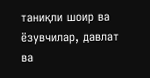таниқли шоир ва ёзувчилар, давлат ва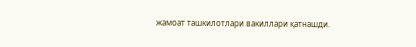жамоат ташкилотлари вакиллари қатнашди.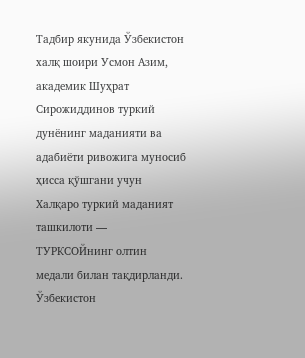Тадбир якунида Ўзбекистон халқ шоири Усмон Азим, академик Шуҳрат Сирожиддинов туркий дунёнинг маданияти ва адабиёти ривожига муносиб ҳисса қўшгани учун Халқаро туркий маданият ташкилоти — ТУРКСОЙнинг олтин медали билан тақдирланди. Ўзбекистон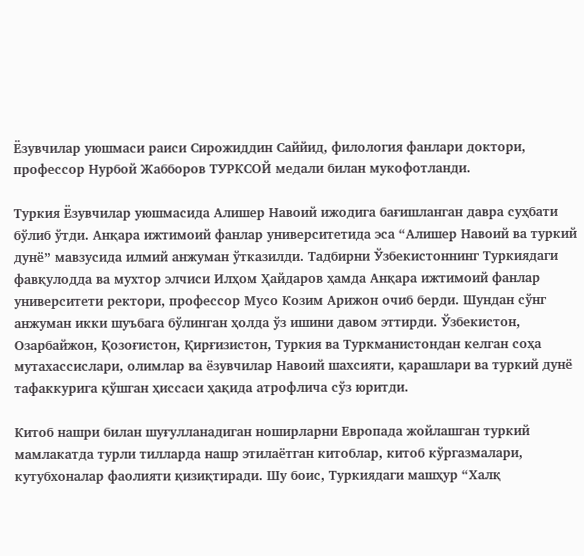Ёзувчилар уюшмаси раиси Сирожиддин Саййид, филология фанлари доктори, профессор Нурбой Жабборов ТУРКСОЙ медали билан мукофотланди.

Туркия Ёзувчилар уюшмасида Алишер Навоий ижодига бағишланган давра суҳбати бўлиб ўтди. Анқара ижтимоий фанлар университетида эса “Алишер Навоий ва туркий дунё” мавзусида илмий анжуман ўтказилди. Тадбирни Ўзбекистоннинг Туркиядаги фавқулодда ва мухтор элчиси Илҳом Ҳайдаров ҳамда Анқара ижтимоий фанлар университети ректори, профессор Мусо Козим Арижон очиб берди. Шундан сўнг анжуман икки шуъбага бўлинган ҳолда ўз ишини давом эттирди. Ўзбекистон, Озарбайжон, Қозоғистон, Қирғизистон, Туркия ва Туркманистондан келган соҳа мутахассислари, олимлар ва ёзувчилар Навоий шахсияти, қарашлари ва туркий дунё тафаккурига қўшган ҳиссаси ҳақида атрофлича сўз юритди.

Китоб нашри билан шуғулланадиган ноширларни Европада жойлашган туркий мамлакатда турли тилларда нашр этилаётган китоблар, китоб кўргазмалари, кутубхоналар фаолияти қизиқтиради. Шу боис, Туркиядаги машҳур “Халқ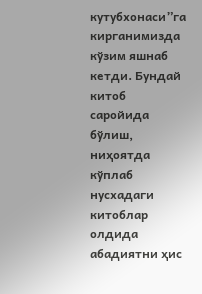кутубхонаси”га кирганимизда кўзим яшнаб кетди. Бундай китоб саройида бўлиш, ниҳоятда кўплаб нусхадаги китоблар олдида абадиятни ҳис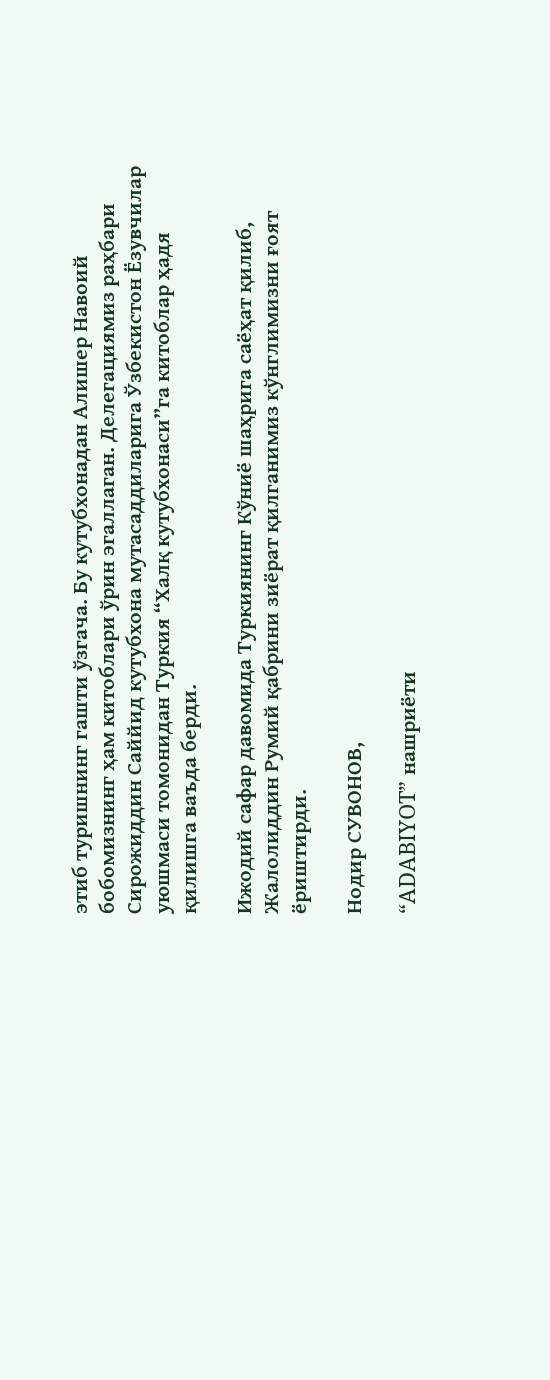этиб туришнинг гашти ўзгача. Бу кутубхонадан Алишер Навоий бобомизнинг ҳам китоблари ўрин эгаллаган. Делегациямиз раҳбари Сирожиддин Саййид кутубхона мутасаддиларига Ўзбекистон Ёзувчилар уюшмаси томонидан Туркия “Халқ кутубхонаси”га китоблар ҳадя қилишга ваъда берди.

Ижодий сафар давомида Туркиянинг Кўниё шаҳрига саёҳат қилиб, Жалолиддин Румий қабрини зиёрат қилганимиз кўнглимизни ғоят ёриштирди.

Нодир СУВОНОВ,

“ADABIYOT” нашриёти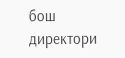бош директори